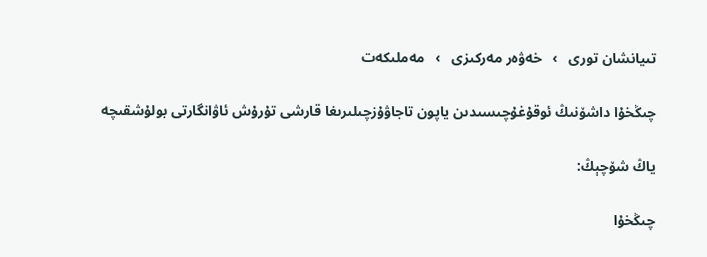تىيانشان تورى   ›   خەۋەر مەركىزى   ›   مەملىكەت

چىڭخۇا داشۆنىڭ ئوقۇغۇچىسىدىن ياپون تاجاۋۇزچىلىرىغا قارشى تۇرۇش ئاۋانگارتى بولۇشقىچە

ياڭ شۆچېڭ:

چىڭخۇا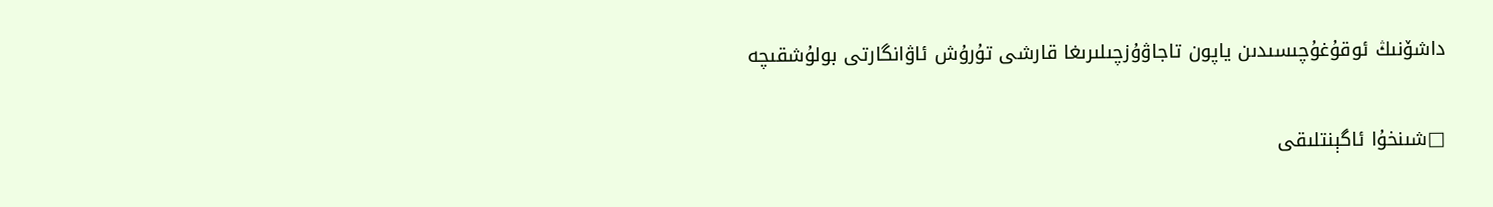داشۆنىڭ ئوقۇغۇچىسىدىن ياپون تاجاۋۇزچىلىرىغا قارشى تۇرۇش ئاۋانگارتى بولۇشقىچە

□شىنخۇا ئاگېنتلىقى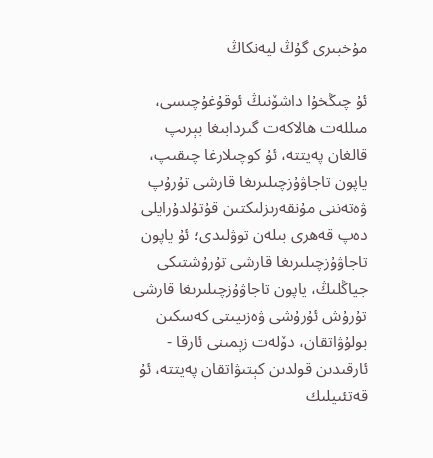مۇخبىرى گۇڭ ليەنكاڭ

ئۇ چىڭخۇا داشۆنىڭ ئوقۇغۇچىسى، مىللەت ھالاكەت گىردابىغا بېرىپ قالغان پەيتتە، ئۇ كوچىلارغا چىقىپ، ياپون تاجاۋۇزچىلىرىغا قارشى تۇرۇپ ۋەتەننى مۇنقەرىزلىكتىن قۇتۇلدۇرايلى دەپ قەھرى بىلەن توۋلىدى؛ ئۇ ياپون تاجاۋۇزچىلىرىغا قارشى تۇرۇشتىكى جياڭلىڭ، ياپون تاجاۋۇزچىلىرىغا قارشى تۇرۇش ئۇرۇشى ۋەزىيىتى كەسكىن بولۇۋاتقان، دۆلەت زېمىنى ئارقا - ئارقىدىن قولدىن كېتىۋاتقان پەيتتە، ئۇ قەتئىيلىك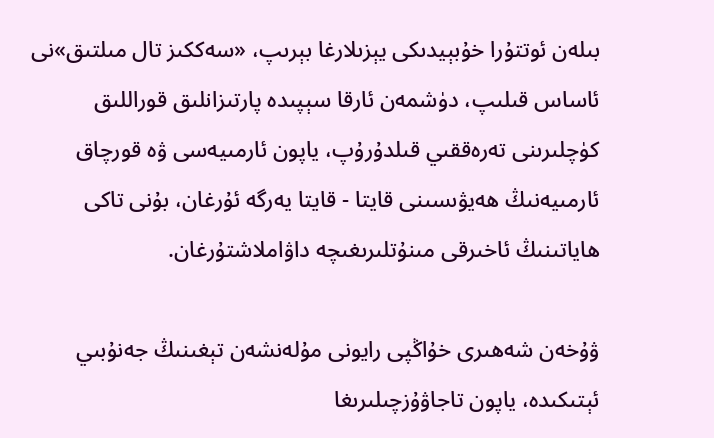بىلەن ئوتتۇرا خۇبېيدىكى يېزىلارغا بېرىپ، «سەككىز تال مىلتىق»نى ئاساس قىلىپ، دۈشمەن ئارقا سېپىدە پارتىزانلىق قوراللىق كۈچلىرىنى تەرەققىي قىلدۇرۇپ، ياپون ئارمىيەسى ۋە قورچاق ئارمىيەنىڭ ھەيۋىسىنى قايتا - قايتا يەرگە ئۇرغان، بۇنى تاكى ھاياتىنىڭ ئاخىرقى مىنۇتلىرىغىچە داۋاملاشتۇرغان.

ۋۇخەن شەھىرى خۇاڭپى رايونى مۇلەنشەن تېغىنىڭ جەنۇبىي ئېتىكىدە، ياپون تاجاۋۇزچىلىرىغا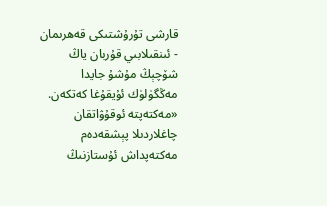قارشى تۇرۇشتىكى قەھرىمان - ئىنقىلابىي قۇربان ياڭ شۆچېڭ مۇشۇ جايدا مەڭگۈلۈك ئۇيقۇغا كەتكەن. «مەكتەپتە ئوقۇۋاتقان چاغلاردىلا پېشقەدەم مەكتەپداش ئۇستازنىڭ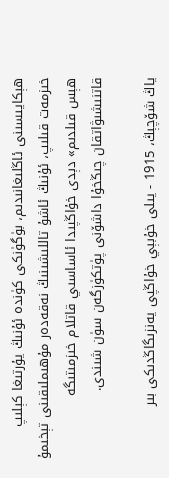ھېكايىسىنى ئاڭلىغانىدىم، بۈگۈنكى كۈندە ئۇنىڭ يۇرتىغا كېلىپ خىزمەت قىلىپ، ئۇنىڭ ئاشۇ تاللىشىنىڭ نەقەدەر مۇھىملىقىنى تېخىمۇ ھېس قىلدىم» دېدى خۇاڭپىدا ئاساسىي قاتلام خىزمىتىگە قاتنىشىۋاتقان چىڭخۇا داشۆنى پۈتكۈزگەن سۈن شىندى.

ياڭ شۆچېڭ، 1915 - يىلى خۇبېي خۇاڭپى يەنزىگاڭدىكى بىر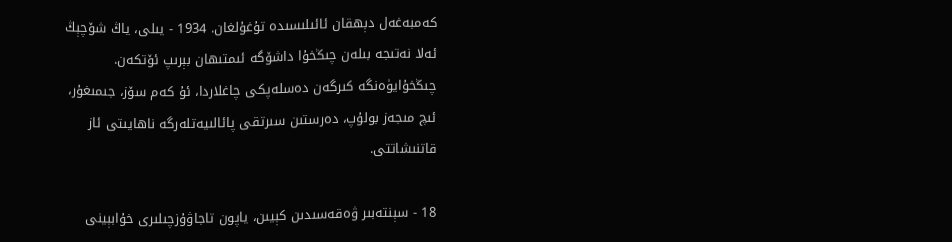كەمبەغەل دېھقان ئائىلىسىدە تۇغۇلغان. 1934 - يىلى، ياڭ شۆچېڭ ئەلا نەتىجە بىلەن چىڭخۇا داشۆگە ئىمتىھان بېرىپ ئۆتكەن. چىڭخۇايۈەنگە كىرگەن دەسلەپكى چاغلاردا، ئۇ كەم سۆز، جىمىغۇر، ئىچ مىجەز بولۇپ، دەرستىن سىرتقى پائالىيەتلەرگە ناھايىتى ئاز قاتنىشاتتى.

18 - سېنتەبىر ۋەقەسىدىن كېيىن، ياپون تاجاۋۇزچىلىرى خۇابېينى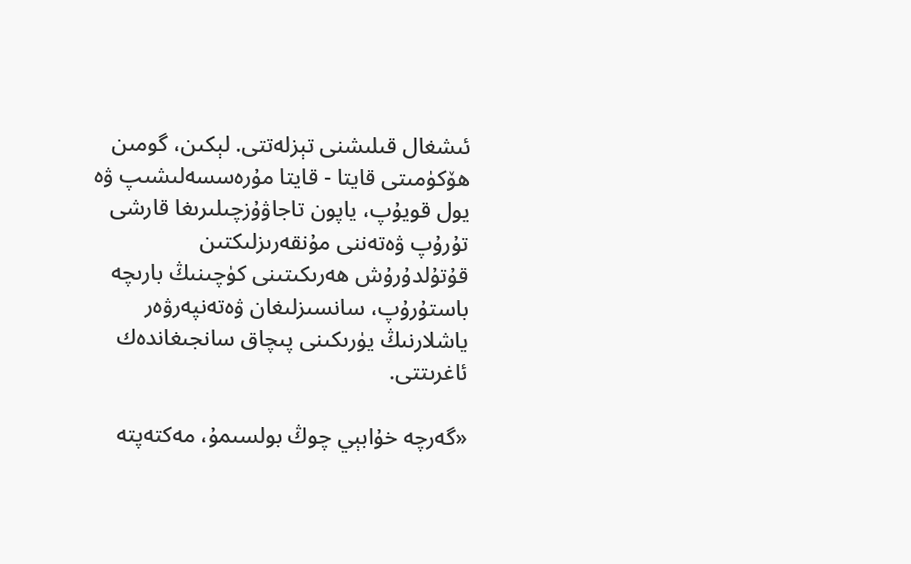ئىشغال قىلىشنى تېزلەتتى. لېكىن، گومىن ھۆكۈمىتى قايتا - قايتا مۇرەسسەلىشىپ ۋە يول قويۇپ، ياپون تاجاۋۇزچىلىرىغا قارشى تۇرۇپ ۋەتەننى مۇنقەرىزلىكتىن قۇتۇلدۇرۇش ھەرىكىتىنى كۈچىنىڭ بارىچە باستۇرۇپ، سانسىزلىغان ۋەتەنپەرۋەر ياشلارنىڭ يۈرىكىنى پىچاق سانجىغاندەك ئاغرىتتى.

«گەرچە خۇابېي چوڭ بولسىمۇ، مەكتەپتە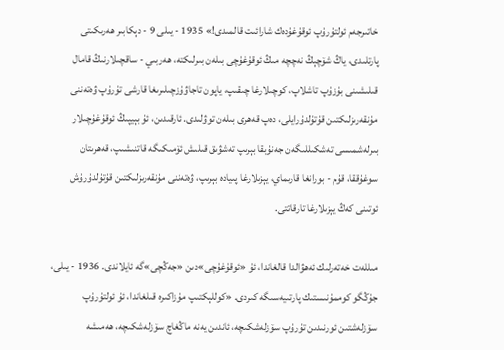خاتىرجەم ئولتۇرۇپ ئوقۇغۇدەك شارائىت قالمىدى!» 1935 - يىلى 9 - دېكابىر ھەرىكىتى پارتلىدى، ياڭ شۆچېڭ نەچچە مىڭ ئوقۇغۇچى بىلەن بىرلىكتە، ھەربىي - ساقچىلارنىڭ قامال قىلىشىنى بۇزۇپ تاشلاپ، كوچىلارغا چىقىپ، ياپون تاجاۋۇزچىلىرىغا قارشى تۇرۇپ ۋەتەننى مۇنقەرىزلىكتىن قۇتۇلدۇرايلى، دەپ قەھرى بىلەن توۋلىدى. ئارقىدىن، ئۇ بېيپىڭ ئوقۇغۇچىلار بىرلەشمىسى تەشكىللىگەن جەنۇبقا بېرىپ تەشۋىق قىلىش ئۆمىكىگە قاتنىشىپ، قەھرىتان سوغۇققا، قۇم - بورانغا قارىماي، يېزىلارغا پىيادە بېرىپ، ۋەتەننى مۇنقەرىزلىكتىن قۇتۇلدۇرۇش ئوتىنى كەڭ يېزىلارغا تارقاتتى.

مىللەت خەتەرلىك ئەھۋالدا قالغاندا، ئۇ «ئوقۇغۇچى»دىن «جەڭچى»گە ئايلاندى. 1936 - يىلى، جۇڭگو كوممۇنىستىك پارتىيەسىگە كىردى. «كوللېكتىپ مۇزاكىرە قىلغاندا، ئۇ ئولتۇرۇپ سۆزلەشتىن ئورنىدىن تۇرۇپ سۆزلەشكىچە، ئاندىن يەنە ماڭغاچ سۆزلەشكىچە، ھەمىشە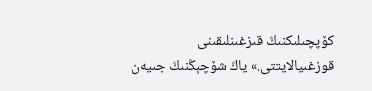كۆپچىلىكنىڭ قىزغىنلىقىنى قوزغىيالايتتى.» ياڭ شۆچېڭنىڭ جىيەن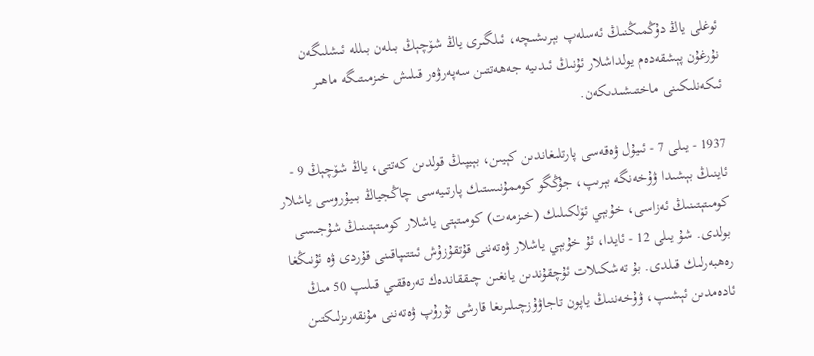ئوغلى ياڭ دۇڭمىڭنىڭ ئەسلەپ بېرىشىچە، ئىلگىرى ياڭ شۆچېڭ بىلەن بىللە ئىشلىگەن نۇرغۇن پېشقەدەم يولداشلار ئۇنىڭ ئىدىيە جەھەتتىن سەپەرۋەر قىلىش خىزمىتىگە ماھىر ئىكەنلىكىنى ماختىشىدىكەن.

1937 - يىلى 7 - ئىيۇل ۋەقەسى پارتلىغاندىن كېيىن، بېيپىڭ قولدىن كەتتى، ياڭ شۆچېڭ 9 - ئاينىڭ بېشىدا ۋۇخەنگە بېرىپ، جۇڭگو كوممۇنىستىك پارتىيەسى چاڭجياڭ بىيۇروسى ياشلار كومىتېتىنىڭ ئەزاسى، خۇبېي ئۆلكىلىك (خىزمەت) كومىتېتى ياشلار كومىتېتىنىڭ شۇجىسى بولدى. شۇ يىلى 12 - ئايدا، ئۇ خۇبېي ياشلار ۋەتەننى قۇتقۇزۇش ئىتتىپاقىنى قۇردى ۋە ئۇنىڭغا رەھبەرلىك قىلدى. بۇ تەشكىلات ئۇچقۇندىن يانغىن چىققاندەك تەرەققىي قىلىپ 50 مىڭ ئادەمدىن ئېشىپ، ۋۇخەننىڭ ياپون تاجاۋۇزچىلىرىغا قارشى تۇرۇپ ۋەتەننى مۇنقەرىزلىكتىن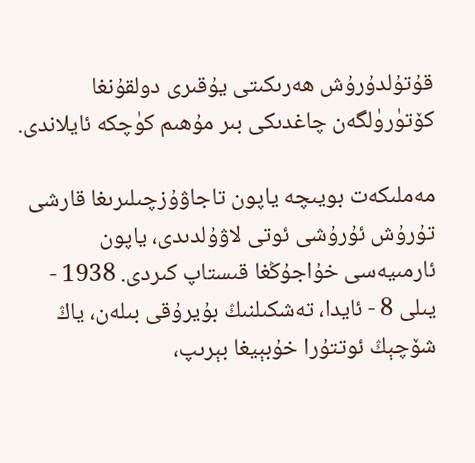قۇتۇلدۇرۇش ھەرىكىتى يۇقىرى دولقۇنغا كۆتۈرۈلگەن چاغدىكى بىر مۇھىم كۈچكە ئايلاندى.

مەملىكەت بويىچە ياپون تاجاۋۇزچىلىرىغا قارشى تۇرۇش ئۇرۇشى ئوتى لاۋۇلدىدى، ياپون ئارمىيەسى خۇاجۇڭغا قىستاپ كىردى. 1938 - يىلى 8 - ئايدا، تەشكىلنىڭ بۇيرۇقى بىلەن، ياڭ شۆچېڭ ئوتتۇرا خۇبېيغا بېرىپ،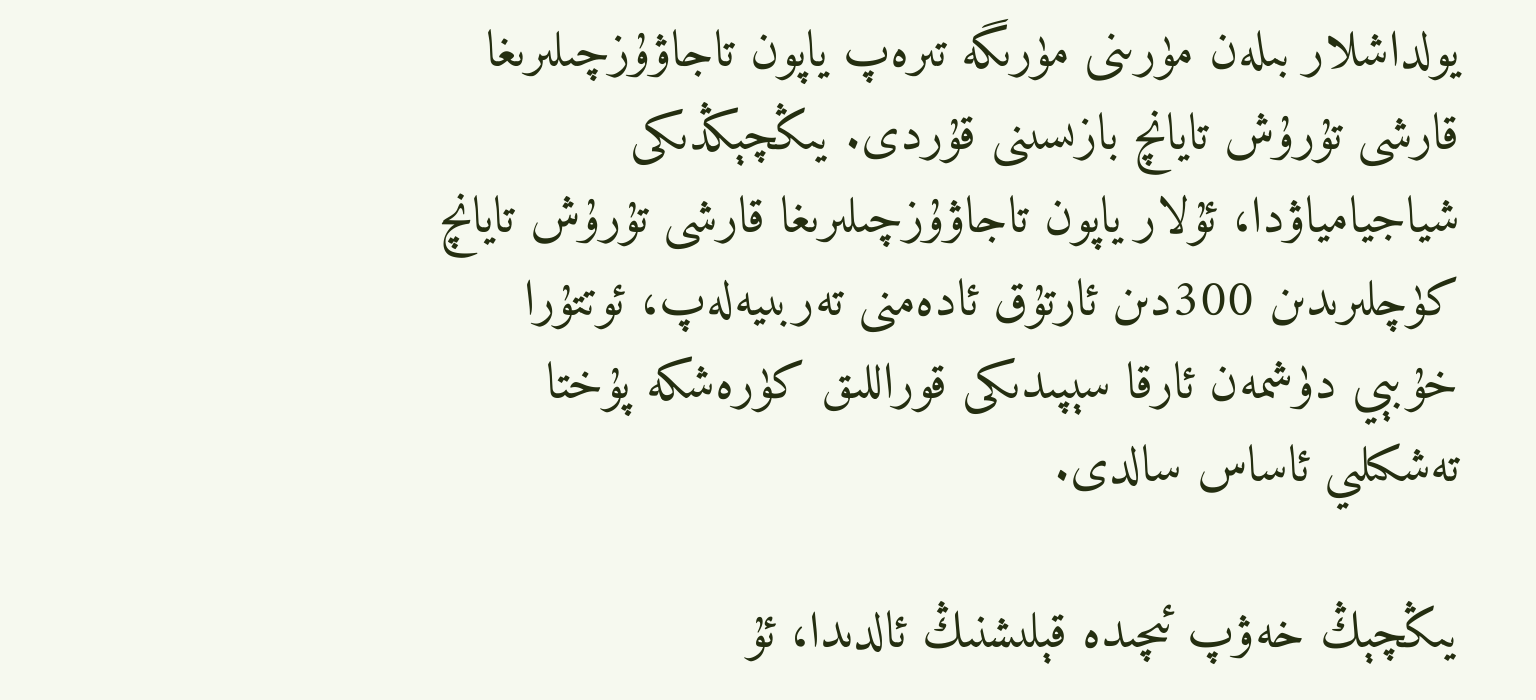يولداشلار بىلەن مۈرىنى مۈرىگە تىرەپ ياپون تاجاۋۇزچىلىرىغا قارشى تۇرۇش تايانچ بازىسىنى قۇردى. يىڭچېڭدىكى شياجيامياۋدا، ئۇلار ياپون تاجاۋۇزچىلىرىغا قارشى تۇرۇش تايانچ كۈچلىرىدىن 300دىن ئارتۇق ئادەمنى تەربىيەلەپ، ئوتتۇرا خۇبېي دۈشمەن ئارقا سېپىدىكى قوراللىق كۈرەشكە پۇختا تەشكىلىي ئاساس سالدى.

يىڭچېڭ خەۋپ ئىچىدە قېلىشنىڭ ئالدىدا، ئۇ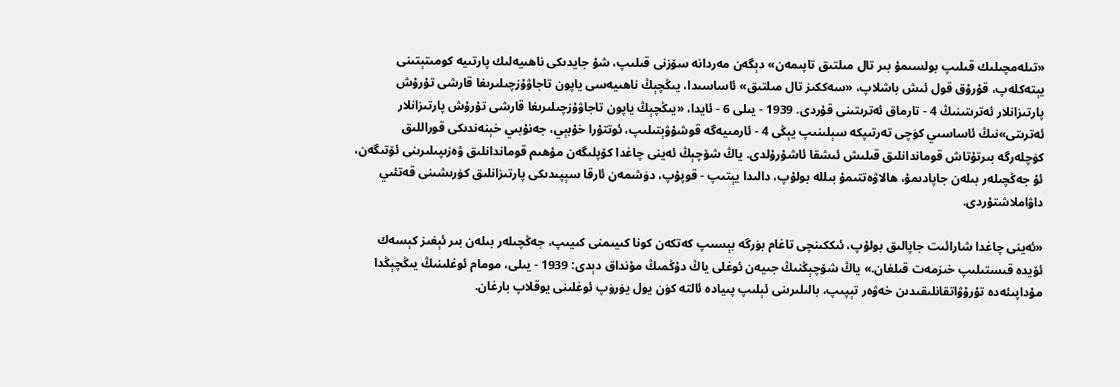«تىلەمچىلىك قىلىپ بولسىمۇ بىر تال مىلتىق تاپىمەن» دېگەن مەردانە سۆزنى قىلىپ، شۇ جايدىكى ناھىيەلىك پارتىيە كومىتېتىنى يېتەكلەپ، قۇرۇق قول ئىش باشلاپ، «سەككىز تال مىلتىق» ئاساسىدا، يىڭچېڭ ناھىيەسى ياپون تاجاۋۇزچىلىرىغا قارشى تۇرۇش پارتىزانلار ئەترىتىنىڭ 4 - تارماق ئەترىتىنى قۇردى. 1939 - يىلى 6 - ئايدا، «يىڭچېڭ ياپون تاجاۋۇزچىلىرىغا قارشى تۇرۇش پارتىزانلار ئەترىتى»نىڭ ئاساسىي كۈچى تەرتىپكە سېلىنىپ يېڭى 4 - ئارمىيەگە قوشۇۋېتىلىپ، ئوتتۇرا خۇبېي، جەنۇبىي خېنەندىكى قوراللىق كۈچلەرگە بىرتۇتاش قوماندانلىق قىلىش ئىشقا ئاشۇرۇلدى. ياڭ شۆچېڭ ئەينى چاغدا كۆپلىگەن مۇھىم قوماندانلىق ۋەزىپىلىرىنى ئۆتىگەن، ئۇ جەڭچىلەر بىلەن جاپادىمۇ، ھالاۋەتتىمۇ بىللە بولۇپ، دالىدا يېتىپ - قوپۇپ، دۈشمەن ئارقا سېپىدىكى پارتىزانلىق كۈرىشىنى قەتئىي داۋاملاشتۇردى.

«ئەينى چاغدا شارائىت جاپالىق بولۇپ، ئىككىنچى تاغام بۈرگە بېسىپ كەتكەن كونا كىيىمنى كىيىپ، جەڭچىلەر بىلەن بىر ئېغىز كېسەك ئۆيدە قىستىلىپ خىزمەت قىلغان.» ياڭ شۆچېڭنىڭ جىيەن ئوغلى ياڭ دۇڭمىڭ مۇنداق دېدى: 1939 - يىلى، مومام ئوغلىنىڭ يىڭچېڭدا مۇداپىئەدە تۇرۇۋاتقانلىقىدىن خەۋەر تېپىپ، بالىلىرىنى ئېلىپ پىيادە ئالتە كۈن يول يۈرۈپ ئوغلىنى يوقلاپ بارغان.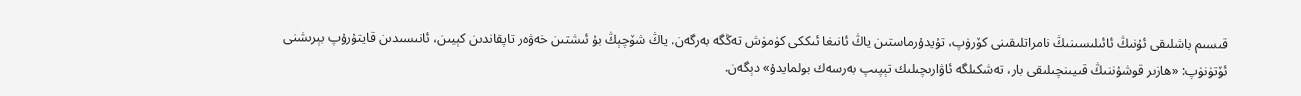قىسىم باشلىقى ئۇنىڭ ئائىلىسىنىڭ نامراتلىقىنى كۆرۈپ، تۇيدۇرماستىن ياڭ ئانىغا ئىككى كۈمۈش تەڭگە بەرگەن. ياڭ شۆچېڭ بۇ ئىشتىن خەۋەر تاپقاندىن كېيىن، ئانىسىدىن قايتۇرۇپ بېرىشنى ئۆتۈنۈپ: «ھازىر قوشۇننىڭ قىيىنچىلىقى بار، تەشكىلگە ئاۋارىچىلىك تېپىپ بەرسەك بولمايدۇ» دېگەن.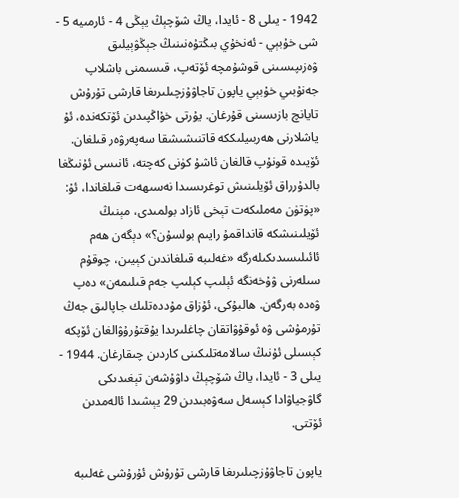1942 - يىلى 8 - ئايدا، ياڭ شۆچېڭ يېڭى 4 - ئارمىيە 5 - شى خۇبېي - ئەنخۇي بىڭتۇەنىنىڭ جېڭۋېيلىق ۋەزىپىسىنى قوشۇمچە ئۆتەپ، قىسىمنى باشلاپ جەنۇبىي خۇبېي ياپون تاجاۋۇزچىلىرىغا قارشى تۇرۇش تايانچ بازىسىنى قۇرغان. يۇرتى خۇاڭپىدىن ئۆتكەندە، ئۇ ياشلارنى ھەربىيلىككە قاتنىشىشقا سەپەرۋەر قىلغان. ئۆيىدە قونۇپ قالغان ئاشۇ كۈنى كەچتە، ئانىسى ئۇنىڭغا بالدۇرراق ئۆيلىنىش توغرىسىدا نەسىھەت قىلغاندا، ئۇ: «پۈتۈن مەملىكەت تېخى ئازاد بولمىدى، مېنىڭ ئۆيلىنىشكە قانداقمۇ رايىم بولسۇن؟» دېگەن ھەم ئائىلىسىدىكىلەرگە «غەلىبە قىلغاندىن كېيىن، چوقۇم سىلەرنى ۋۇخەنگە ئېلىپ كېلىپ جەم قىلىمەن» دەپ ۋەدە بەرگەن. ھالبۇكى، ئۇزاق مۇددەتلىك جاپالىق جەڭ تۇرمۇشى ۋە ئوقۇۋاتقان چاغلىرىدا يۇقتۇرۇۋالغان ئۆپكە كېسىلى ئۇنىڭ سالامەتلىكىنى كاردىن چىقارغان. 1944 - يىلى 3 - ئايدا، ياڭ شۆچېڭ داۋۇشەن تېغىدىكى گاۋجياۋادا كېسەل سەۋەبىدىن 29 يېشىدا ئالەمدىن ئۆتتى.

ياپون تاجاۋۇزچىلىرىغا قارشى تۇرۇش ئۇرۇشى غەلىبە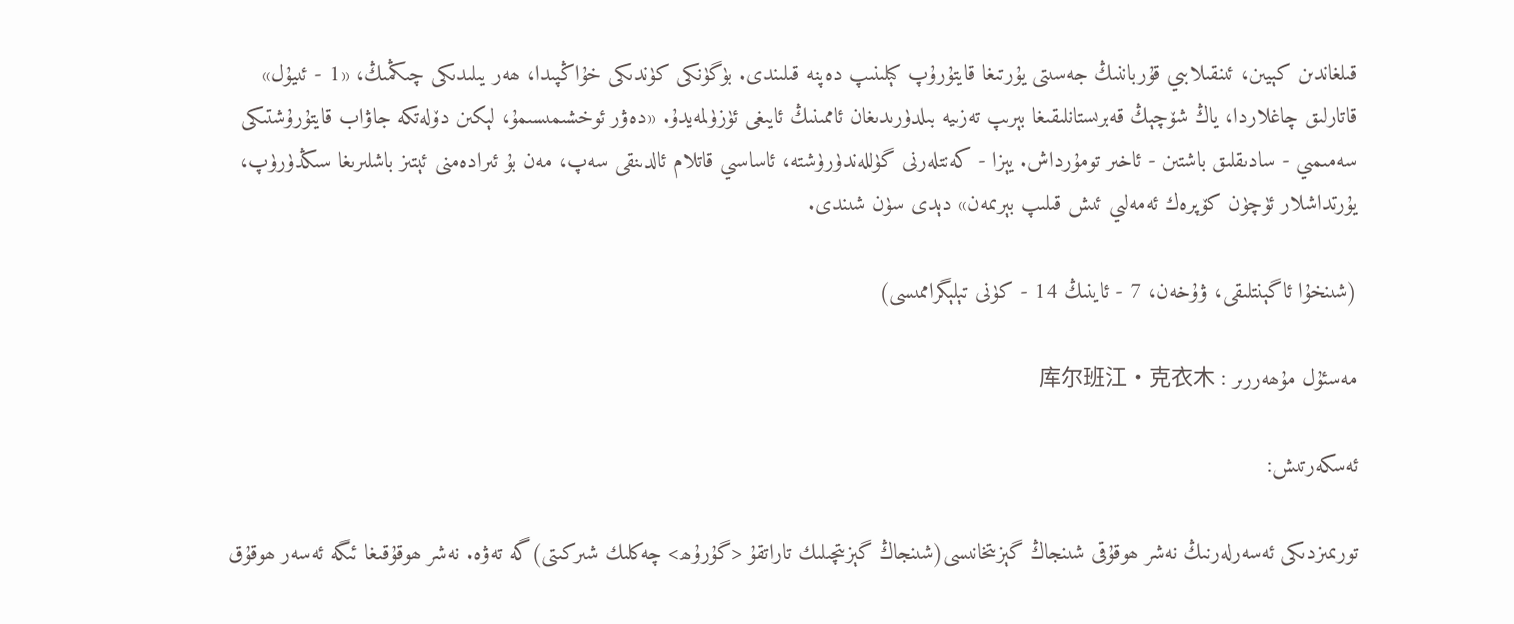قىلغاندىن كېيىن، ئىنقىلابىي قۇرباننىڭ جەسىتى يۇرتىغا قايتۇرۇپ كېلىنىپ دەپنە قىلىندى. بۈگۈنكى كۈندىكى خۇاڭپىدا، ھەر يىلىدىكى چىڭمىڭ، «1 - ئىيۇل» قاتارلىق چاغلاردا، ياڭ شۆچېڭ قەبرىستانلىقىغا بېرىپ تەزىيە بىلدۈرىدىغان ئاممىنىڭ ئايىغى ئۈزۈلمەيدۇ. «دەۋر ئوخشىمىسىمۇ، لېكىن دۆلەتكە جاۋاب قايتۇرۇشتىكى سەمىمىي - سادىقلىق باشتىن - ئاخىر تومۇرداش. يېزا - كەنتلەرنى گۈللەندۈرۈشتە، ئاساسىي قاتلام ئالدىنقى سەپ، مەن بۇ ئىرادەمنى ئېتىز باشلىرىغا سىڭدۈرۈپ، يۇرتداشلار ئۈچۈن كۆپرەك ئەمەلىي ئىش قىلىپ بېرىمەن» دېدى سۈن شىندى.

(شىنخۇا ئاگېنتلىقى، ۋۇخەن، 7 - ئاينىڭ 14 - كۈنى تېلېگراممىسى)

مەسئۇل مۇھەررىر : 库尔班江·克衣木

ئەسكەرتىش:

تورىمىزدىكى ئەسەرلەرنىڭ نەشر ھوقۇقى شىنجاڭ گېزىتخانىسى(شىنجاڭ گېزىتچىلىك تاراتقۇ <گۇرۇھ> چەكلىك شىركىتى)گە تەۋە. نەشر ھوقۇقىغا ئىگە ئەسەر ھوقۇق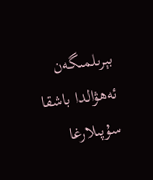بېرىلمىگەن ئەھۋالدا باشقا سۇپىلارغا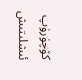كۆچۈرۈپ ئىشلىتىش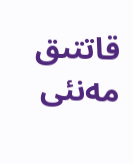قاتتىق مەنئى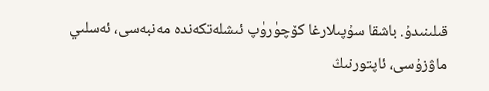قىلىنىدۇ. باشقا سۇپىلارغا كۆچۈرۈپ ئىشلەتكەندە مەنبەسى، ئەسلىي ماۋزۇسى، ئاپتورنىڭ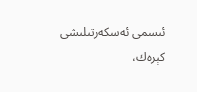ئىسمى ئەسكەرتىلىشى كېرەك،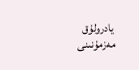يادرولۇق مەزمۇنىنى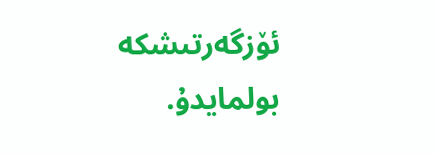ئۆزگەرتىشكە بولمايدۇ.